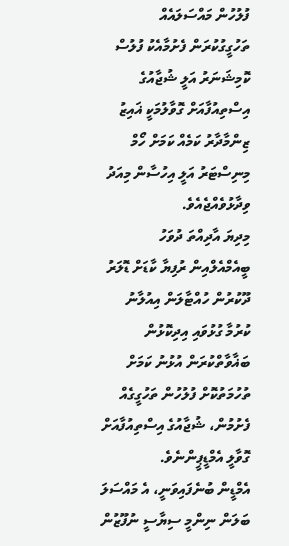ފުލުހުން މައްސަލައެއް ތަހުގީގުކުރަން ފެށުމާއެކު ފުލުސް ކޮމިޝަނަރު އަލީ ޝުޖާއުގެ އިސްތިއުފާއަށް ގޮވާލުމަކީ ޣައިޒު ޒިންމާދާރު ކަމެއް ކަމަށް ހޯމް މިނިސްޓަރު އަލީ އިހުސާން މިއަދު ވިދާޅުވެއްޖެއެވެ.
މިދިޔަ އާދިއްތަ ދުވަހު ބީއެމްއެލްއިން ރުފިޔާ ކާޑަށް ޑޮލަރު ދޫކުރުން ހުއްޓާލަން އިއުލާނު ކުރުމާ ގުޅުވައި އިދިކޮޅުން ބަޣާވާތްކުރަން އުޅުނު ކަމަށް ތުހުމަތުކޮށް ފުލުހުން ތަހުގީގެއް ފެށުމުން، ޝުޖާއުގެ އިސްތިއުފާއަށް ގޮވާލީ އެމްޑީޕީންނެވެ.
އެމްޑީން ބުނެފައިވަނީ، އެ މައްސަލަ ބަލަން ނިންމީ ސިޔާސީ ނުފޫޒުން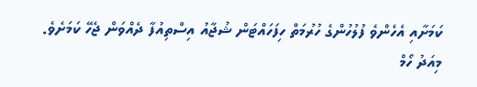ކަމަށާއި އެހެންވެ ފުލުހުންގެ ހުރުމަތް ހިފަހައްޓަން ޝުޖާއު އިސްތިއުފާ ދެއްވަން ޖެހޭ ކަމަށެވެ.
މިއަދު ހޯމް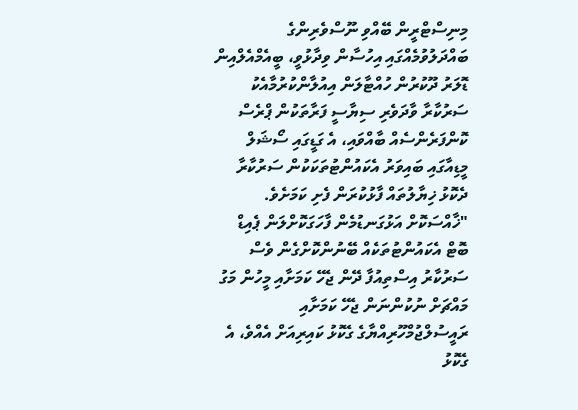މިނިސްޓްރީން ބޭއްވި ނޫސްވެރިންގެ ބައްދަލުވުމެއްގައި އިހުސާން ވިދާޅުވީ، ބީއެމްއެލްއިން ޑޮލަރު ދޫކުރުން ހުއްޓާލަން އިއުލާންކުރުމާއެކު ސަރުކާރާ ވާދަވެރި ސިޔާސީ ފަރާތަކުން ޕްރެސް ކޮންފަރެންސެއް ބާއްވައި، އެ ގަޑީގައި ސޯޝަލް މީޑިއާގައި ބައިވަރު އެކައުންޓުތަކަކުން ސަރުކާރާ ދެކޮޅު ޚިޔާލުތައް ފާޅުކުރަން ފެށި ކަމަށެވެ.
"ޚާއްސަކޮށް އަޅުގަނޑުމެން ފާހަގަކޮށްލަން ޕެއިޑް ބޮޓް އެކައުންޓުތަކެއް ބޭނުންކޮށްގެން ވެސް ސަރުކާރު އިސްތިއުފާ ދޭން ޖެހޭ ކަމަށާއި މީހުން މަގު މައްޗަށް ނުކުންނަން ޖެހޭ ކަމަށާއި ރައީސުލްޖުމްހޫރިއްޔާގެ ގެކޮޅު ކައިރިއަށް އެއްވެ، އެ ގެކޮޅު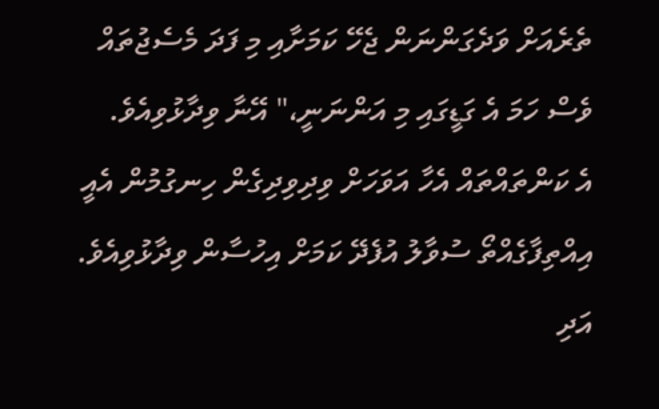ތެރެއަށް ވަދެގަންނަން ޖެހޭ ކަމަށާއި މި ފަދަ މެސެޖުތައް ވެސް ހަމަ އެ ގަޑީގައި މި އަންނަނީ،" އޭނާ ވިދާޅުވިއެވެ.
އެ ކަންތައްތައް އެހާ އަވަހަށް ވިދިވިދިގެން ހިނގުމުން އެއީ އިއްތިފާގެއްތޯ ސުވާލު އުފެދޭ ކަމަށް އިހުސާން ވިދާޅުވިއެވެ. އަދި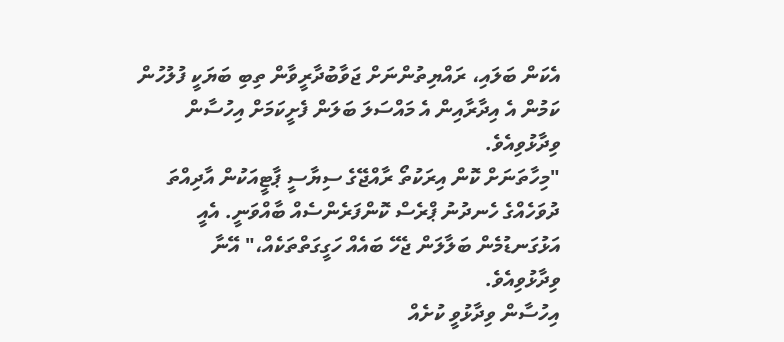އެކަން ބަލައި، ރައްޔިތުންނަށް ޖަވާބުދާރީވާން ތިބި ބަޔަކީ ފުލުހުން ކަމުން އެ އިދާރާއިން އެ މައްސަލަ ބަލަން ފެށީކަމަށް އިހުސާން ވިދާޅުވިއެވެ.
"މިހާތަނަށް ކޮން އިރަކުތޯ ރާއްޖޭގެ ސިޔާސީ ޕާޓީއަކުން އާދިއްތަ ދުވަހެއްގެ ހެނދުނު ޕްރެސް ކޮންފަރެންސެއް ބާއްވަނީ. އެއީ އަޅުގަނޑުމެން ބަލާލަން ޖެހޭ ބައެއް ހަގީގަތްތަކެއް،" އޭނާ ވިދާޅުވިއެވެ.
އިހުސާން ވިދާޅުވީ ކުށެއް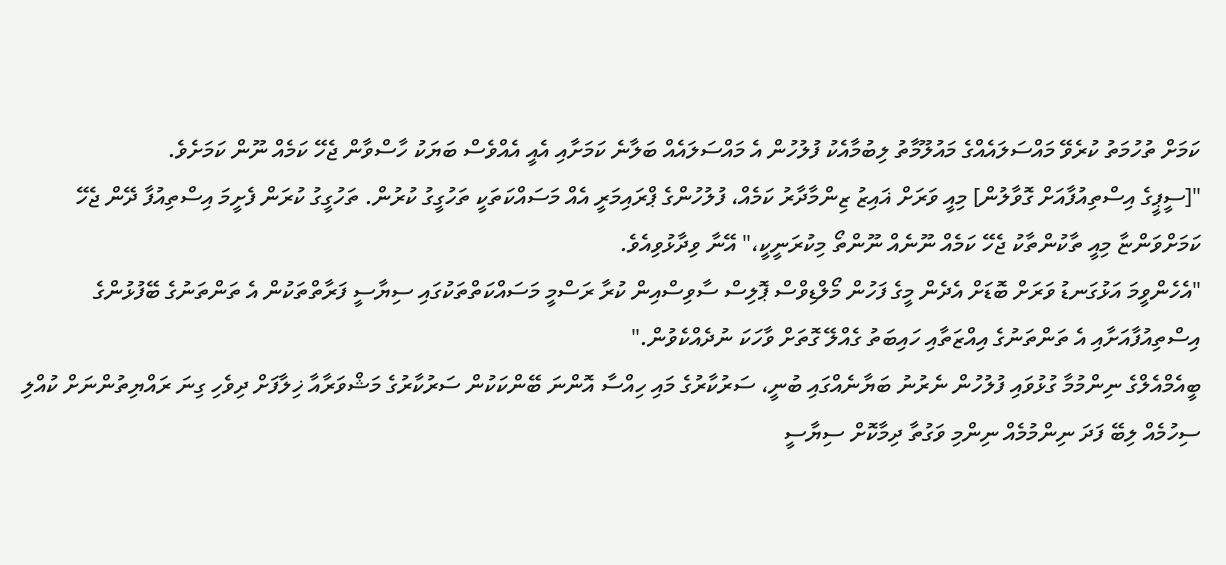ކަމަށް ތުހުމަތު ކުރެވޭ މައްސަލައެއްގެ މައުލޫމާތު ލިބުމާއެކު ފުލުހުން އެ މައްސަލައެއް ބަލާނެ ކަމަށާއި އެއީ އެއްވެސް ބަޔަކު ހާސްވާން ޖެހޭ ކަމެއް ނޫން ކަމަށެވެ.
"[ސީޕީގެ އިސްތިއުފާއަށް ގޮވާލުން] މިއީ ވަރަށް ޣައިޒު ޒިންމާދާރު ކަމެއް، ފުލުހުންގެ ޕްރައިމަރީ އެއް މަސައްކަތަކީ ތަހުގީގު ކުރުން. ތަހުގީގު ކުރަން ފެށީމަ އިސްތިއުފާ ދޭން ޖެހޭ ކަމަށްވަންޏާ މިއީ ތާކުންތާކު ޖެހޭ ކަމެއް ނޫނެއް ނޫންތޯ މިކުރަނީކީ،" އޭނާ ވިދާޅުވިއެވެ.
"އެހެންވީމަ އަޅުގަނޑު ވަރަށް ބޮޑަށް އެދެން މީގެ ފަހުން މޯލްޑިވްސް ޕޮލިސް ސާވިސްއިން ކުރާ ރަސްމީ މަސައްކަތްތަކުގައި ސިޔާސީ ފަރާތްތަކުން އެ ތަންތަނުގެ ބޭފުޅުންގެ އިސްތިއުފާއަށާއި އެ ތަންތަނުގެ އިއްޒަތާއި ހައިބަތު ގެއްލޭ ގޮތަށް ވާހަކަ ނުދެއްކެވުން."
ބީއެމްއެލްގެ ނިންމުމާ ގުޅުވައި ފުލުހުން ނެރުނު ބަޔާނެއްގައި ބުނީ، ސަރުކާރުގެ މައި ހިއްސާ އޮންނަ ބޭންކަކުން ސަރުކާރުގެ މަޝްވަރާއާ ޚިލާފަށް ދިވެހި ގިނަ ރައްޔިތުންނަށް ކުއްލި ސިހުމެއް ލިބޭ ފަދަ ނިންމުމެއް ނިންމި ވަގުތާ ދިމާކޮށް ސިޔާސީ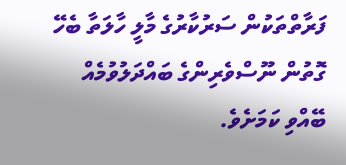ފަރާތްތަކުން ސަރުކާރުގެ މާލީ ހާލަތާ ބެހޭ ގޮތުން ނޫސްވެރިންގެ ބައްދަލުވުމެއް ބޭއްވި ކަމަށެވެ.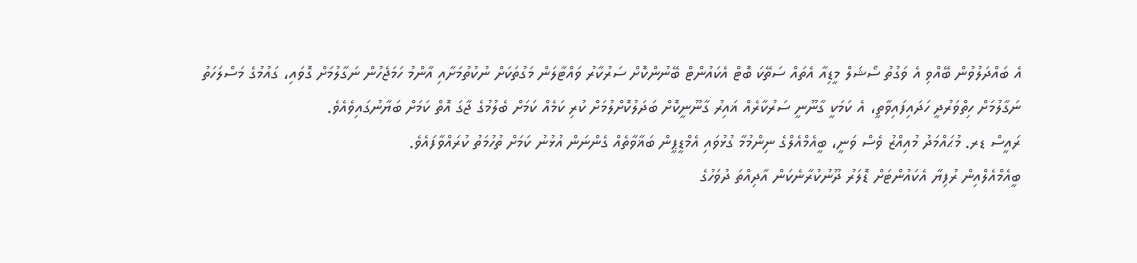އެ ބައްދަލުވުން ބޭއްވި އެ ވަގުތު ސޯޝަލް މީޑިއާ އެތައް ސަތޭކަ ބޮޓް އެކައުންޓް ބޭނުންކޮށް ސަރުކާރު ވައްޓާލަން މަގުތަކަށް ނުކުތުމަށާއި އާންމު ހަމަޖެހުން ނަގާލުމަށް ގޮވައި، ގައުމުގެ މަސްލަހަތު ނަގާލުމަށް ހިތްވަރުދީ ހަދައިފައިވާތީ، އެ ކަމަކީ ގާނޫނީ ސަރުކާރެއް ޣައިރު ގާނޫނީކޮށް ބަދަލުކޮށްލުމަށް ކުރި ކަމެއް ކަމަށް ބެލުމުގެ ޖާގަ އޮތް ކަމަށް ބަޔާނުގައިވެއެވެ.
ރައީސް ޑރ. މުޙައްމަދު މުއިއްޒު ވެސް ވަނީ، ބީއެމްއެލްގެ ނިންމުމާ ގުޅުވައި އެމްޑީޕީން ބަޣާވާތެއް ގެންނަން އުޅުނު ކަމަށް ތުހުމަތު ކުރައްވާފައެވެ.
ބީއެމްއެލްއިން ރުފިޔާ އެކައުންޓަށް ޑޮލަރު ދޫނުކުރާނެކަން އާދިއްތަ ދުވަހުގެ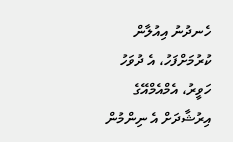ހެނދުނު އިއުލާން ކުރުމަށްފަހު، އެ ދުވަހު ހަވީރު، އެމްއެމްއޭގެ އިރުޝާދަށް އެ ނިންމުން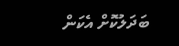ބަދަލުކޮށް އެކަން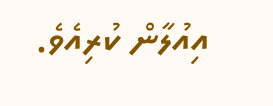އިއުލާން ކުރިއެވެ.